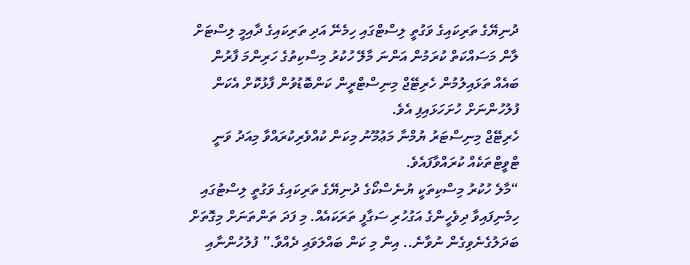ދުނިޔޭގެ ތަރިކައިގެ ވަގުތީ ލިސްޓްގައި ހިމެނޭ އަދި ތަރިކައިގެ ދާއިމީ ލިސްޓަށް ލާން މަސައްކަތް ކުރަމުން އަންނަ މާލޭ ހުކުރު މިސްކިތުގެ ހަރިންމަ ފާރުން ބައެއް ތަޅައިލުމުން ހެރިޓޭޖް މިނިސްޓްރީން ކަންބޮޑުވުން ފާޅުކޮށް އެކަން ފުލުހުންނަށް ހުށަހަޅައިފި އެވެ.
ހެރިޓޭޖް މިނިސްޓަރު ޔުމްނާ މަޢުމޫނު މިކަން ކުއްވެރިކުރައްވާ މިއަދު ވަނީ ޓްވީޓްތަކެއް ކުރައްވާފައެވެ.
“މާލެ ހުކުރު މިސްކިތަކީ ޔުނެސްކޯގެ ދުނިޔޭގެ ތަރިކައިގެ ވަގުތީ ލިސްޓުގައި ހިމެނިފައިވާ ދިވެހީންގެ އަގުހުރި ސަގާފީ ތަރަކައެއް. މި ފަދަ ތަންތަނަށް މިގޮތަށް ބަދަލުގެނެވިގެން ނުވާނެ.. އިން މި ކަން ބައްލަވައި ދެއްވާ.” ފުލުހުންނާއި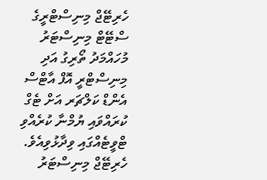ހެރިޓޭޖް މިނިސްޓްރީގެ ސްޓޭޓް މިނިސްޓަރު މުހައްމަދު ތޯރިގު އަދި މިނިސްޓްރީ އޮފް އާޓްސް އެންޑް ކަލްޗަރ އަށް ޓެގް ކުރައްވައި ޔުމްނާ ކުރެއްވި ޓްވީޓެއްގައި ވިދާޅުވިއެވެ.
ހެރިޓޭޖް މިނިސްޓަރު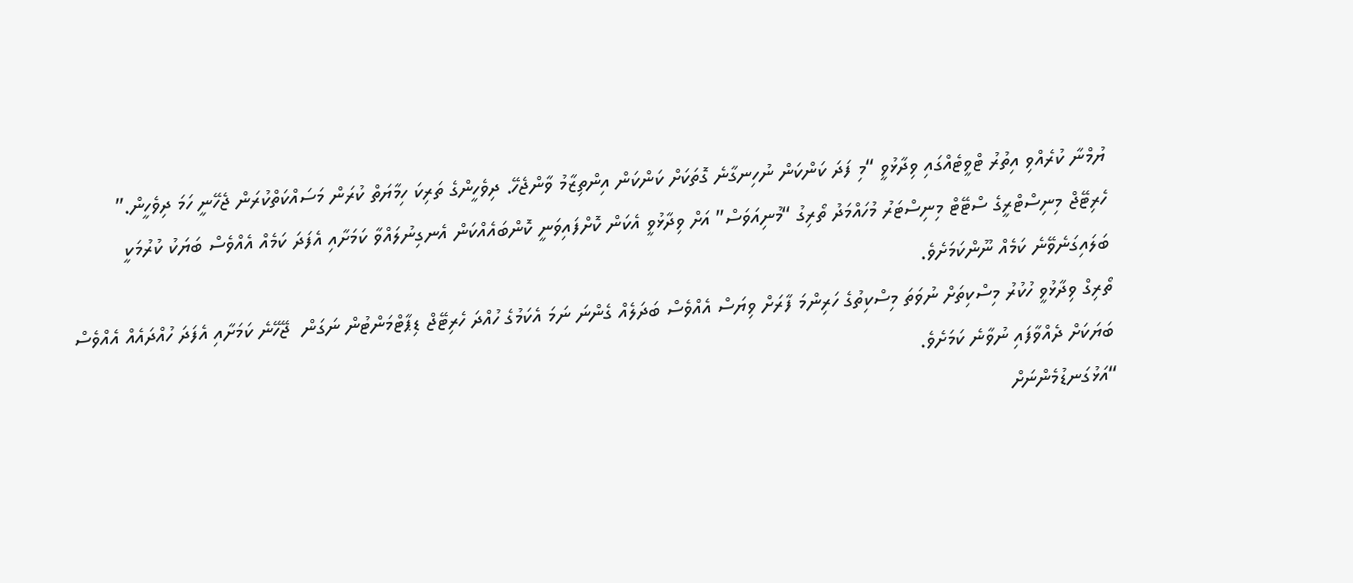ޔުމްނާ ކުރެއްވި އިތުރު ޓްވީޓެއްގައި ވިދާޅުވީ “މި ފަދަ ކަންކަން ނުހިނގާނެ ގޮތަކަށް ކަންކަން އިންތިޒާމު ވާންޖެހޭ. ދިވެހީންގެ ތަރިކަ ހިމާޔަތް ކުރަން މަސައްކަތްކުރަން ޖެހޭނީ ހަމަ ދިވެހީން.”
ހެރިޓޭޖް މިނިސްޓްރީގެ ސްޓޭޓް މިނިސްޓަރު މުހައްމަދު ތޯރިގު “މުނިއަވަސް” އަށް ވިދާޅުވީ އެކަން ކޮށްފައިވަނީ ކޮންބައެއްކަން އެނގިނުލައްވާ ކަމަށާއި އެފަދަ ކަމެއް އެއްވެސް ބަޔަކު ކުރުމަކީ ބަލައިގަނެވޭނެ ކަމެއް ނޫންކަމަށެވެ.
ތޯރިގް ވިދާޅުވީ ހުކުރު މިސްކިތަށް ނުވަތަ މިސްކިތުގެ ހަރިންމަ ފާރަށް ވިޔަސް އެއްވެސް ބަދަލެއް ގެންނަ ނަމަ އެކަމުގެ ހުއްދަ ހެރިޓޭޖް ޑިޕާޓްމަންޓުން ނަގަން  ޖޭހޭނެ ކަމަށާއި އެފަދަ ހުއްދައެއް އެއްވެސް ބަޔަކަށް ދެއްވާފައި ނުވާނެ ކަމަށެވެ.
“އަޅުގަނޑުމެންނަށް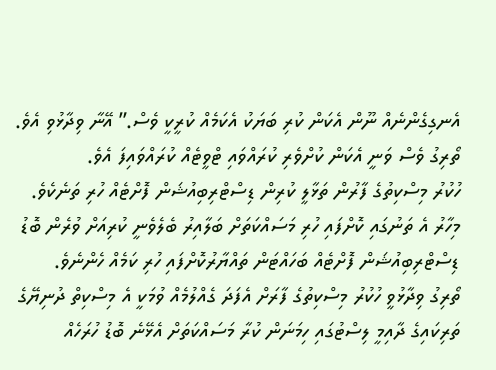އެނގިގެންނެއް ނޫން އެކަން ކުރި ބަޔަކު އެކަމެއް ކުރީކީ ވެސް.” އޭނާ ވިދާޅުވި އެވެ.
ތޯރިގު ވެސް ވަނީ އެކަން ކުށްވެރި ކުރައްވައި ޓްވީޓެއް ކުރައްވައިފަ އެވެ.
ހުކުރު މިސްކިތުގެ ފާރުން ތަޅާލީ ކުރިން ޑިސްޓްރިބިއުޝަން ފޮށްޓެއް ހުރި ތަނެކެވެ. މިހާރު އެ ތަނުގައި ކޮށްފައި ހުރި މަސައްކަތަށް ބަލާއިރު ބެލެވެނީ ކުރިއަށް ވުރެން ބޮޑު ޑިސްޓްރިބިއުޝަން ފޮށްޓެއް ބަހައްޓަން ތައްޔާރުކޮށްފައި ހުރި ކަމެއް ހެންނެވެ.
ތޯރިގު ވިދާޅުވީ ހުކުރު މިސްކިތުގެ ފާރަށް އެފަދަ ގެއްލުމެއް ވުމަކީ އެ މިސްކިތް ދުނިޔޭގެ ތަރިކައިގެ ދާއިމީ ލިސްޓުގައި ހިމަނަން ކުރާ މަސައްކަތަށް އެޅޭނެ ބޮޑު ހުރަހެއް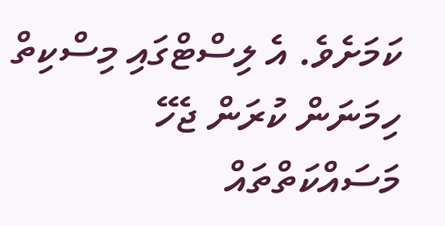ކަމަށެވެ. އެ ލިސްޓްގައި މިސްކިތް ހިމަނަން ކުރަން ޖެހޭ މަސައްކަތްތައް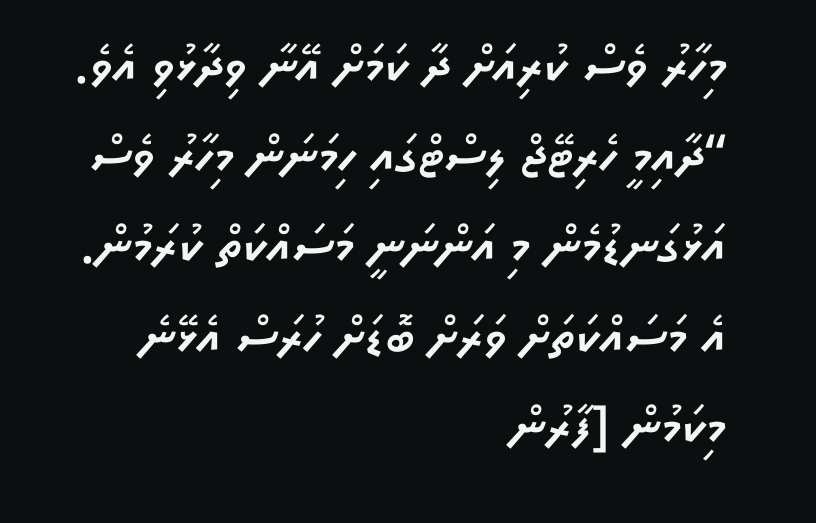މިހާރު ވެސް ކުރިއަށް ދާ ކަމަށް އޭނާ ވިދާޅުވި އެވެ.
“ދާއިމީ ހެރިޓޭޖް ލިސްޓްގައި ހިމަނަން މިހާރު ވެސް އަޅުގަނޑުމެން މި އަންނަނީ މަސައްކަތް ކުރަމުން. އެ މަސައްކަތަށް ވަރަށް ބޮޑަށް ހުރަސް އެޅޭނެ މިކަމުން [ފާރުން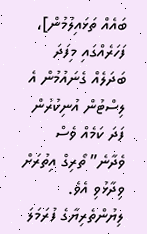ބައެއް ތަޅައިލުމުން]، ފަހަރެއްގައި މިފަދަ ބަދަލެއް ގެނައުމުން އެ ލިސްޓުން އުނިކުރުން ފަދަ ކަމެއް ވެސް ވެދާނެ” ތޯރިގް އިތުރަށް ވިދާޅުވި އެވެ.
ލިޔުންތެރިޔާގެ ފުރަމަލަ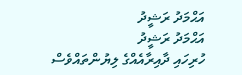އަޙްމަދު ރަޝީދު
އަޙްމަދު ރަޝީދު
ހުރިހައި ދާއިރާއެއްގެ ލިޔުންތައްވެސް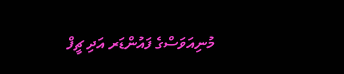މުނިއަވަސްގެ ފައުންޑަރ އަދި ޗީފް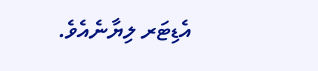އެޑިޓަރ ލިޔާނެއެވެ.